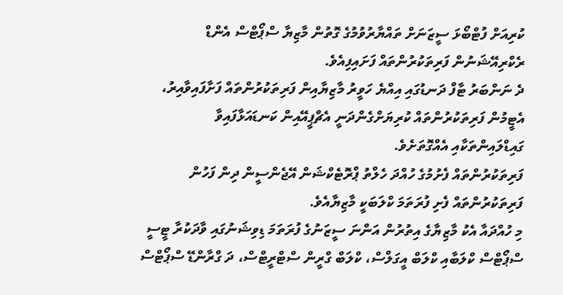ކުރިއަށް ފުޓްބޯޅަ ސީޒަނަށް ތައްޔާރުވުމުގެ ގޮތުން މާޒިޔާ ސްޕޯޓްސް އެންޑް ރެކްރިއޭޝަނުން ފަރިތަކުރުންތައް ފަށައިފިއެވެ.
ދެ ނަންބަރު ޓާފް ދަނޑުގައި އިއްޔެ ހަވީރު މާޒިޔާއިން ފަރިތަކުރުންތައް ފަށާފައިވާއިރު، އެޓީމުން ފަރިތަކުރުންތައް ކުރިޔަށްގެންދަނީ އެޗްޕީއޭއިން ކަނޑައަޅާފައިވާ ގައިޑްލައިންތަކާއި އެއްގޮތަށެވެ.
ފަރިތަކުރުންތައް ފެށުމުގެ ހުއްދަ ހެލްތު ޕްރޮޓެކްޝަން އޭޖެންސީން ދިން ފަހުން ފަރިތަކުރުންތައް ފެށި ފުރަތަމަ ކްލަބަކީ މާޒިޔާއެވެ.
މި ހުއްދައާ އެކު މާޒިޔާގެ އިތުރުން އަންނަ ސީޒަނުގެ ފުރަތަމަ ޑިވިޝަނުގައި ވާދަކުރާ ޓީސީ ސްޕޯޓްސް ކްލަބާއި ކްލަބް އީގަލްސް، ކްލަބް ގްރީން ސްޓްރީޓްސް، ދަ ގްރާންޑޭ ސްޕޯޓްސް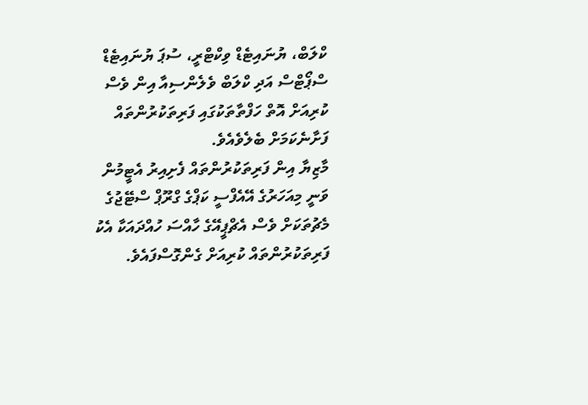ކްލަބް، ޔުނައިޓެޑް ވިކްޓްރީ، ސުޕަ ޔުނައިޓެޑް ސްޕޯޓްސް އަދި ކްލަބް ވެލެންސިއާ އިން ވެސް ކުރިއަށް އޮތް ހަފްތާތަކުގައި ފަރިތަކުރުންތައް ފަށާނެކަމަށް ބެލެވެއެވެ.
މާޒިޔާ އިން ފަރިތަކުރުންތައް ފެށިއިރު އެޓީމުން ވަނީ މިއަހަރުގެ އޭއެފްސީ ކަޕްގެ ގްރޫޕް ސްޓޭޖުގެ މެޗުތަކަށް ވެސް އެޗްޕީއޭގެ ހާއްސަ ހުއްދައަކާ އެކު ފަރިތަކުރުންތައް ކުރިއަށް ގެންގޮސްފައެވެ.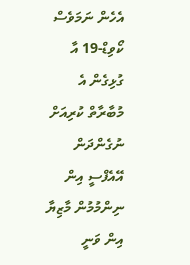އެހެން ނަމަވެސް ކޯވިޑް-19 އާ ގުޅިގެން އެ މުބާރާތް ކުރިއަށް ނުގެންދަން އޭއެފްސީ އިން ނިންމުމުން މާޒިޔާ އިން ވަނީ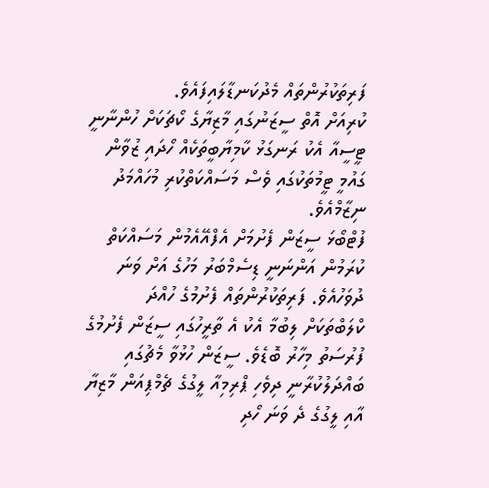ފަރިތަކުރުންތައް މެދުކަނޑާލައިފައެވެ.
ކުރިއަށް އޮތް ސީޒަނުގައި މާޒިޔާގެ ކޯޗަކަށް ހުންނާނީ ޓީސީއާ އެކު ރަނގަޅު ކާމިޔާބީތަކެއް ހޯދައި ޒުވާން ގައުމީ ޓީމުތަކުގައި ވެސް މަސައްކަތްކުރި މުހައްމަދު ނިޒާމްއެވެ.
ފުޓްބޯޅަ ސީޒަން ފެށުމަށް އެފްއޭއެމުން މަސައްކަތް ކުރަމުން އަންނަނީ ޑިސެމްބަރު މަހުގެ އަށް ވަނަ ދުވަހުއެވެ. ފަރިތަކުރުންތައް ފެށުމުގެ ހުއްދަ ކްލަބްތަކަށް ލިބުމާ އެކު އެ ތާރީހުގައި ސީޒަން ފެށުމުގެ ފުރުސަތު މިހާރު ބޮޑެވެ. ސީޒަން ހުޅުވާ މެޗުގައި ބައްދަލުކުރާނީ ދިވެހި ޕްރިމިއާ ލީގުގެ ޗެމްޕިއަން މާޒިޔާ އާއި ލީގުގެ ދެ ވަނަ ހޯދި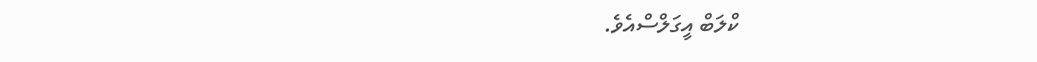ކްލަބް އީގަލްސްއެވެ.